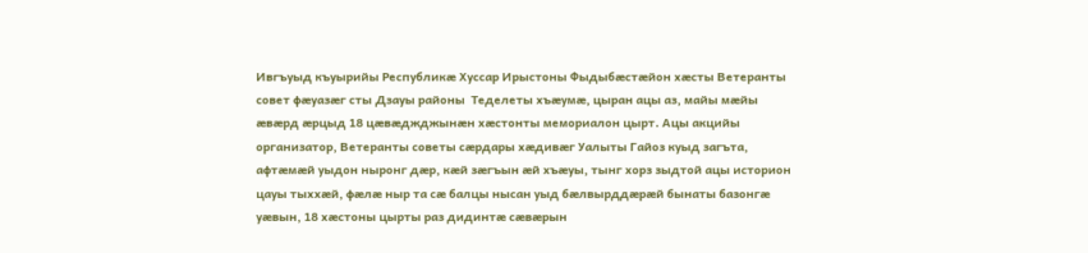Ивгъуыд къуырийы Республикæ Хуссар Ирыстоны Фыдыбæстæйон хæсты Ветеранты совет фæуазæг сты Дзауы районы  Теделеты хъæумæ, цыран ацы аз, майы мæйы  æвæрд æрцыд 18 цæвæджджынæн хæстонты мемориалон цырт. Ацы акцийы организатор, Ветеранты советы сæрдары хæдивæг Уалыты Гайоз куыд загъта, афтæмæй уыдон ныронг дæр, кæй зæгъын æй хъæуы, тынг хорз зыдтой ацы историон цауы тыххæй, фæлæ ныр та сæ балцы нысан уыд бæлвырддæрæй бынаты базонгæ уæвын, 18 хæстоны цырты раз дидинтæ сæвæрын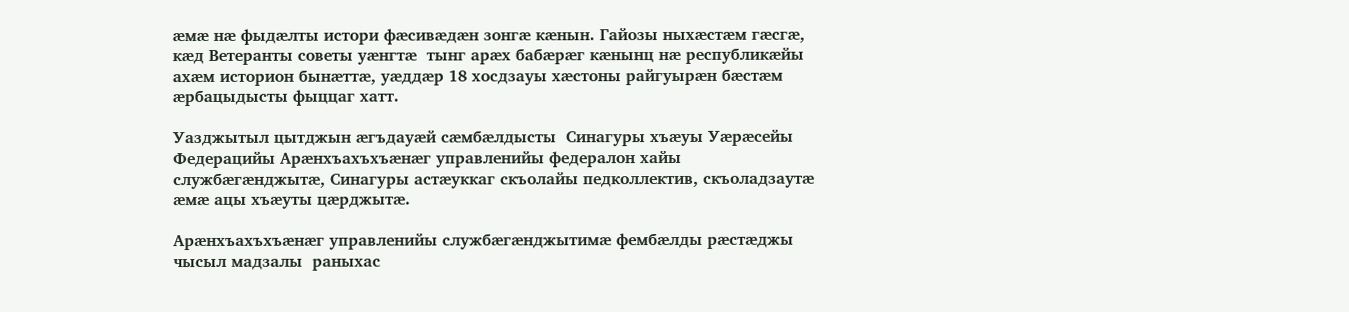æмæ нæ фыдæлты истори фæсивæдæн зонгæ кæнын. Гайозы ныхæстæм гæсгæ, кæд Ветеранты советы уæнгтæ  тынг арæх бабæрæг кæнынц нæ республикæйы ахæм историон бынæттæ, уæддæр 18 хосдзауы хæстоны райгуырæн бæстæм æрбацыдысты фыццаг хатт.

Уазджытыл цытджын æгъдауæй сæмбæлдысты  Синагуры хъæуы Уæрæсейы Федерацийы Арæнхъахъхъæнæг управленийы федералон хайы службæгæнджытæ, Синагуры астæуккаг скъолайы педколлектив, скъоладзаутæ æмæ ацы хъæуты цæрджытæ.

Арæнхъахъхъæнæг управленийы службæгæнджытимæ фембæлды рæстæджы чысыл мадзалы  раныхас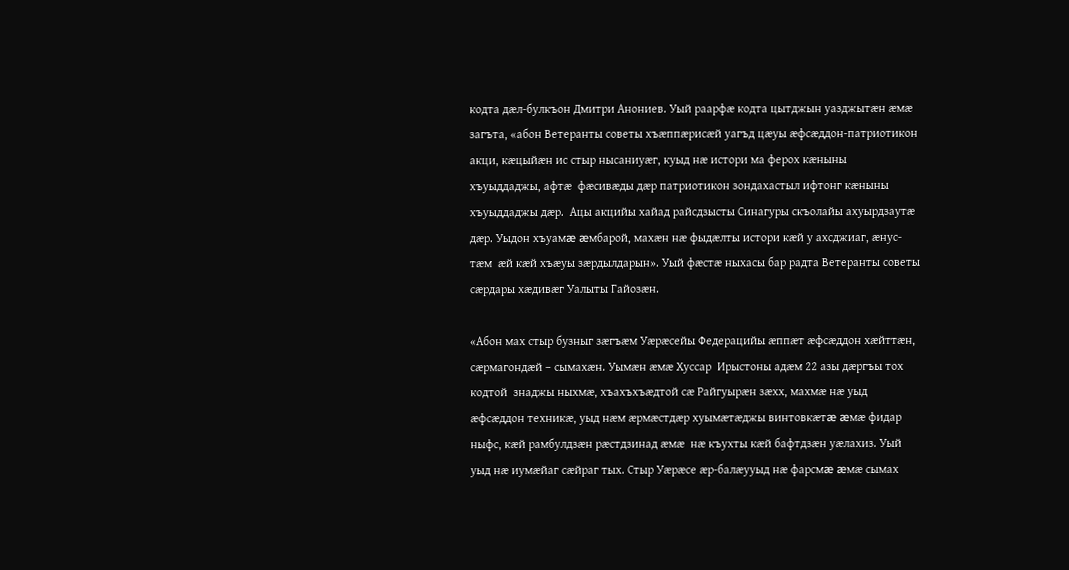кодта дæл-булкъон Дмитри Анониев. Уый раарфæ кодта цытджын уазджытæн æмæ загъта, «абон Ветеранты советы хъæппæрисæй уагъд цæуы æфсæддон-патриотикон  акци, кæцыйæн ис стыр нысаниуæг, куыд нæ истори ма ферох кæныны хъуыддаджы, афтæ  фæсивæды дæр патриотикон зондахастыл ифтонг кæныны хъуыддаджы дæр.  Ацы акцийы хайад райсдзысты Синагуры скъолайы ахуырдзаутæ дæр. Уыдон хъуамæ æмбарой, махæн нæ фыдæлты истори кæй у ахсджиаг, æнус-тæм  æй кæй хъæуы зæрдылдарын». Уый фæстæ ныхасы бар радта Ветеранты советы сæрдары хæдивæг Уалыты Гайозæн.

«Абон мах стыр бузныг зæгъæм Уæрæсейы Федерацийы æппæт æфсæддон хæйттæн, сæрмагондæй – сымахæн. Уымæн æмæ Хуссар  Ирыстоны адæм 22 азы дæргъы тох кодтой  знаджы ныхмæ, хъахъхъæдтой сæ Райгуырæн зæхх, махмæ нæ уыд æфсæддон техникæ, уыд нæм æрмæстдæр хуымæтæджы винтовкæтæ æмæ фидар ныфс, кæй рамбулдзæн рæстдзинад æмæ  нæ къухты кæй бафтдзæн уæлахиз. Уый уыд нæ иумæйаг сæйраг тых. Стыр Уæрæсе æр-балæууыд нæ фарсмæ æмæ сымах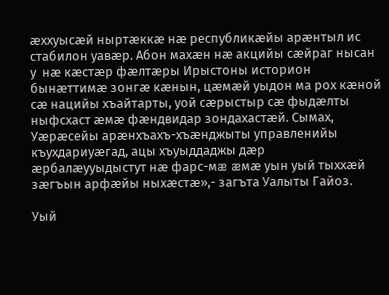æххуысæй ныртæккæ нæ республикæйы арæнтыл ис стабилон уавæр. Абон махæн нæ акцийы сæйраг нысан у  нæ кæстæр фæлтæры Ирыстоны историон бынæттимæ зонгæ кæнын, цæмæй уыдон ма рох кæной сæ нацийы хъайтарты, уой сæрыстыр сæ фыдæлты ныфсхаст æмæ фæндвидар зондахастæй. Сымах, Уæрæсейы арæнхъахъ-хъæнджыты управленийы къухдариуæгад, ацы хъуыддаджы дæр æрбалæууыдыстут нæ фарс-мæ æмæ уын уый тыххæй зæгъын арфæйы ныхæстæ»,- загъта Уалыты Гайоз.

Уый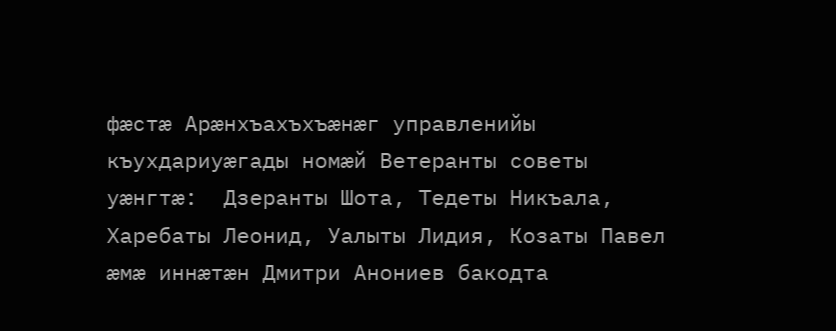фæстæ Арæнхъахъхъæнæг управленийы къухдариуæгады номæй Ветеранты советы уæнгтæ:  Дзеранты Шота, Тедеты Никъала, Харебаты Леонид, Уалыты Лидия, Козаты Павел æмæ иннæтæн Дмитри Анониев бакодта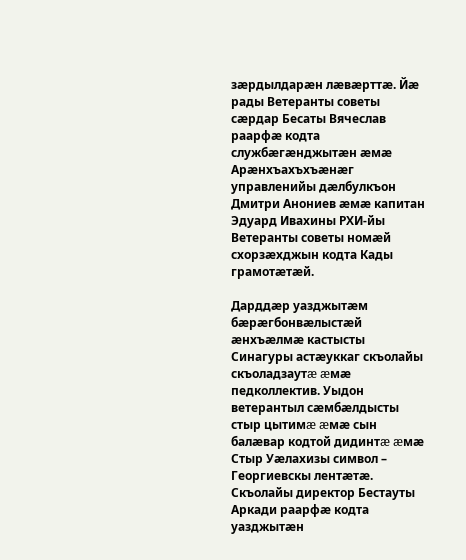зæрдылдарæн лæвæрттæ. Йæ рады Ветеранты советы сæрдар Бесаты Вячеслав раарфæ кодта службæгæнджытæн æмæ Арæнхъахъхъæнæг управленийы дæлбулкъон Дмитри Анониев æмæ капитан Эдуард Ивахины РХИ-йы Ветеранты советы номæй схорзæхджын кодта Кады грамотæтæй.

Дарддæр уазджытæм бæрæгбонвæлыстæй æнхъæлмæ кастысты  Синагуры астæуккаг скъолайы скъоладзаутæ æмæ педколлектив. Уыдон ветерантыл сæмбæлдысты стыр цытимæ æмæ сын балæвар кодтой дидинтæ æмæ  Стыр Уæлахизы символ – Георгиевскы лентæтæ. Скъолайы директор Бестауты Аркади раарфæ кодта  уазджытæн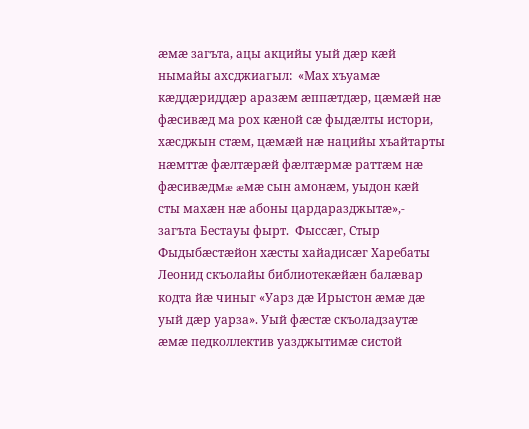æмæ загъта, ацы акцийы уый дæр кæй нымайы ахсджиагыл:  «Мах хъуамæ кæддæриддæр аразæм æппæтдæр, цæмæй нæ фæсивæд ма рох кæной сæ фыдæлты истори, хæсджын стæм, цæмæй нæ нацийы хъайтарты нæмттæ фæлтæрæй фæлтæрмæ раттæм нæ фæсивæдмæ æмæ сын амонæм, уыдон кæй сты махæн нæ абоны цардаразджытæ»,- загъта Бестауы фырт.  Фыссæг, Стыр  Фыдыбæстæйон хæсты хайадисæг Харебаты Леонид скъолайы библиотекæйæн балæвар кодта йæ чиныг «Уарз дæ Ирыстон æмæ дæ уый дæр уарза». Уый фæстæ скъоладзаутæ æмæ педколлектив уазджытимæ систой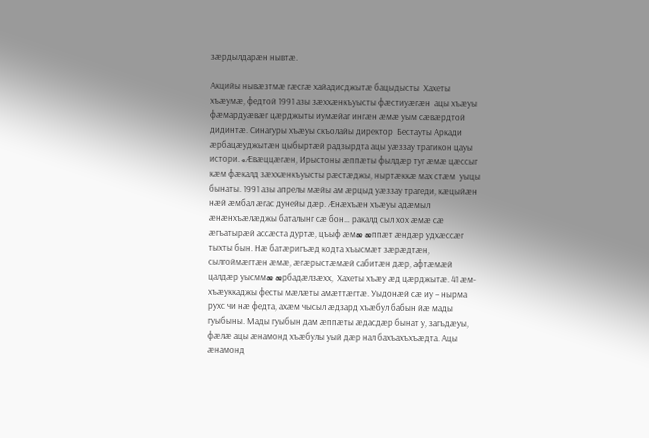зæрдылдарæн нывтæ.

Акцийы нывæзтмæ гæсгæ хайадисджытæ бацыдысты  Хахеты хъæумæ, федтой 1991 азы зæххæнкъуысты фæстиуæгæн  ацы хъæуы фæмардуæвæг цæрджыты иумæйаг ингæн æмæ уым сæвæрдтой дидинтæ. Синагуры хъæуы скъолайы директор  Бестауты Аркади æрбацæуджытæн цыбыртæй радзырдта ацы уæззау трагикон цауы истори. «Æвæццæгæн, Ирыстоны æппæты фылдæр туг æмæ цæссыг кæм фæкалд зæххæнкъуысты рæстæджы, ныртæккæ мах стæм  уыцы бынаты. 1991 азы апрелы мæйы ам æрцыд уæззау трагеди, кæцыйæн нæй æмбал æгас дунейы дæр. Æнæхъæн хъæуы адæмыл æнæнхъæлæджы баталынг сæ бон… ракалд сыл хох æмæ сæ æгъатырæй ассæста дуртæ, цъыф æмæ æппæт æндæр удхæссæг тыхты бын. Нæ батæригъæд кодта хъысмæт зæрæдтæн, сылгоймæгтæн æмæ, æгæрыстæмæй сабитæн дæр, афтæмæй цалдæр уысммæ æрбадæлзæхх,  Хахеты хъæу æд цæрджытæ. 41 æм-хъæуккаджы фесты мæлæты амæттæгтæ. Уыдонæй сæ иу – нырма рухс чи нæ федта, ахæм чысыл æдзард хъæбул бабын йæ мады гуыбыны. Мады гуыбын дам æппæты æдасдæр бынат у, загъдæуы, фæлæ ацы æнамонд хъæбулы уый дæр нал бахъахъхъæдта. Ацы æнамонд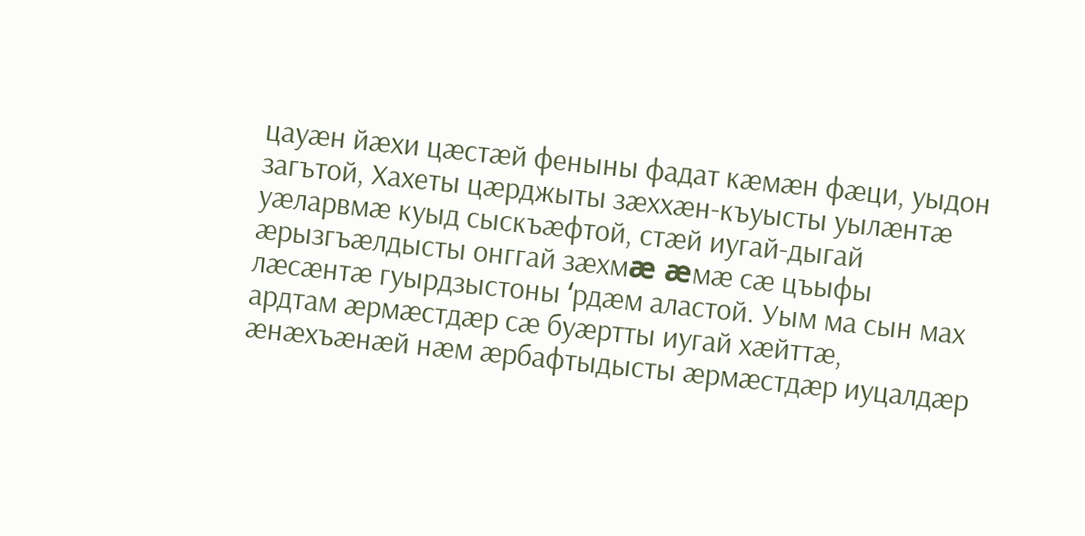цауæн йæхи цæстæй феныны фадат кæмæн фæци, уыдон загътой, Хахеты цæрджыты зæххæн-къуысты уылæнтæ уæларвмæ куыд сыскъæфтой, стæй иугай-дыгай æрызгъæлдысты онггай зæхмæ æмæ сæ цъыфы лæсæнтæ гуырдзыстоны ʻрдæм аластой. Уым ма сын мах ардтам æрмæстдæр сæ буæртты иугай хæйттæ, æнæхъæнæй нæм æрбафтыдысты æрмæстдæр иуцалдæр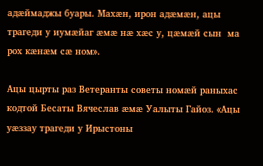адæймаджы буары. Махæн, ирон адæмæн, ацы трагеди у иумæйаг æмæ нæ хæс у, цæмæй сын  ма рох кæнæм сæ ном».

Ацы цырты раз Ветеранты советы номæй раныхас кодтой Бесаты Вячеслав æмæ Уалыты Гайоз. «Ацы уæззау трагеди у Ирыстоны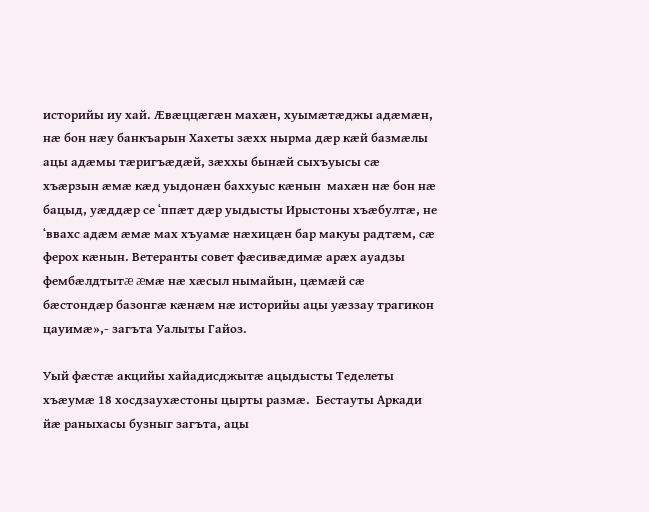историйы иу хай. Æвæццæгæн махæн, хуымæтæджы адæмæн, нæ бон нæу банкъарын Хахеты зæхх нырма дæр кæй базмæлы ацы адæмы тæригъæдæй, зæххы бынæй сыхъуысы сæ хъæрзын æмæ кæд уыдонæн баххуыс кæнын  махæн нæ бон нæ бацыд, уæддæр се ʻппæт дæр уыдысты Ирыстоны хъæбултæ, не ʻввахс адæм æмæ мах хъуамæ нæхицæн бар макуы радтæм, сæ ферох кæнын. Ветеранты совет фæсивæдимæ арæх ауадзы фембæлдтытæ æмæ нæ хæсыл нымайын, цæмæй сæ бæстондæр базонгæ кæнæм нæ историйы ацы уæззау трагикон цауимæ»,- загъта Уалыты Гайоз.

Уый фæстæ акцийы хайадисджытæ ацыдысты Теделеты хъæумæ 18 хосдзаухæстоны цырты размæ.  Бестауты Аркади йæ раныхасы бузныг загъта, ацы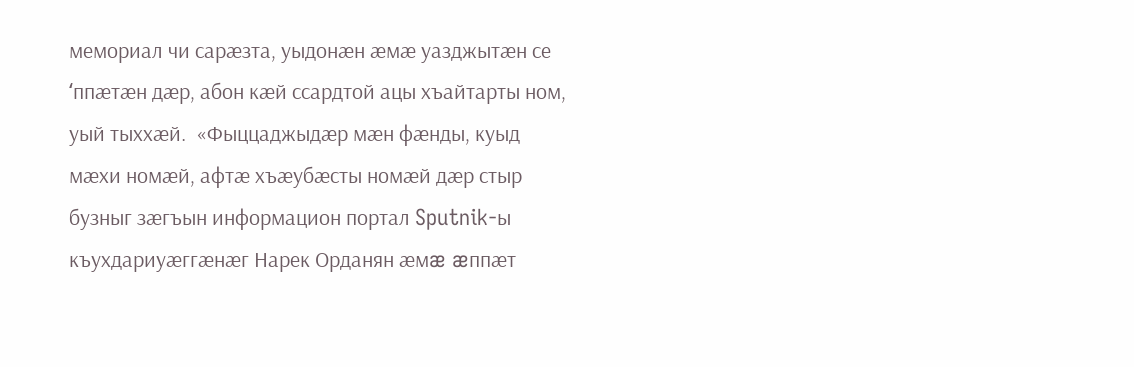мемориал чи сарæзта, уыдонæн æмæ уазджытæн се ʻппæтæн дæр, абон кæй ссардтой ацы хъайтарты ном, уый тыххæй.  «Фыццаджыдæр мæн фæнды, куыд мæхи номæй, афтæ хъæубæсты номæй дæр стыр бузныг зæгъын информацион портал Sputnik-ы къухдариуæггæнæг Нарек Орданян æмæ æппæт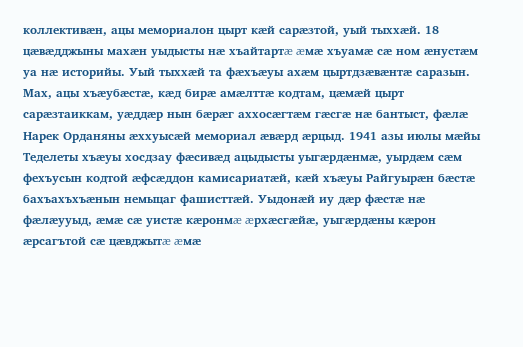коллективæн, ацы мемориалон цырт кæй сарæзтой, уый тыххæй. 18 цæвæдджыны махæн уыдысты нæ хъайтартæ æмæ хъуамæ сæ ном æнустæм уа нæ историйы. Уый тыххæй та фæхъæуы ахæм цыртдзæвæнтæ саразын.  Мах, ацы хъæубæстæ, кæд бирæ амæлттæ кодтам, цæмæй цырт сарæзтаиккам, уæддæр нын бæрæг аххосæгтæм гæсгæ нæ бантыст, фæлæ Нарек Орданяны æххуысæй мемориал æвæрд æрцыд. 1941 азы июлы мæйы Теделеты хъæуы хосдзау фæсивæд ацыдысты уыгæрдæнмæ, уырдæм сæм фехъусын кодтой æфсæддон камисариатæй, кæй хъæуы Райгуырæн бæстæ бахъахъхъæнын немыцаг фашисттæй. Уыдонæй иу дæр фæстæ нæ фæлæууыд, æмæ сæ уистæ кæронмæ æрхæсгæйæ, уыгæрдæны кæрон æрсагътой сæ цæвджытæ æмæ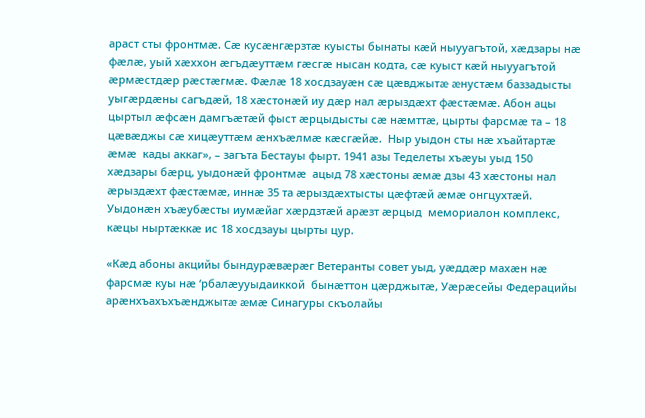араст сты фронтмæ. Сæ кусæнгæрзтæ куысты бынаты кæй ныууагътой, хæдзары нæ фæлæ, уый хæххон æгъдæуттæм гæсгæ нысан кодта, сæ куыст кæй ныууагътой æрмæстдæр рæстæгмæ. Фæлæ 18 хосдзауæн сæ цæвджытæ æнустæм баззадысты уыгæрдæны сагъдæй, 18 хæстонæй иу дæр нал æрыздæхт фæстæмæ. Абон ацы цыртыл æфсæн дамгъæтæй фыст æрцыдысты сæ нæмттæ, цырты фарсмæ та – 18 цæвæджы сæ хицæуттæм æнхъæлмæ кæсгæйæ.  Ныр уыдон сты нæ хъайтартæ æмæ  кады аккаг», – загъта Бестауы фырт. 1941 азы Теделеты хъæуы уыд 150 хæдзары бæрц, уыдонæй фронтмæ  ацыд 78 хæстоны æмæ дзы 43 хæстоны нал æрыздæхт фæстæмæ, иннæ 35 та æрыздæхтысты цæфтæй æмæ онгцухтæй.  Уыдонæн хъæубæсты иумæйаг хæрдзтæй арæзт æрцыд  мемориалон комплекс, кæцы ныртæккæ ис 18 хосдзауы цырты цур.

«Кæд абоны акцийы бындурæвæрæг Ветеранты совет уыд, уæддæр махæн нæ фарсмæ куы нæ ʻрбалæууыдаиккой  бынæттон цæрджытæ, Уæрæсейы Федерацийы арæнхъахъхъæнджытæ æмæ Синагуры скъолайы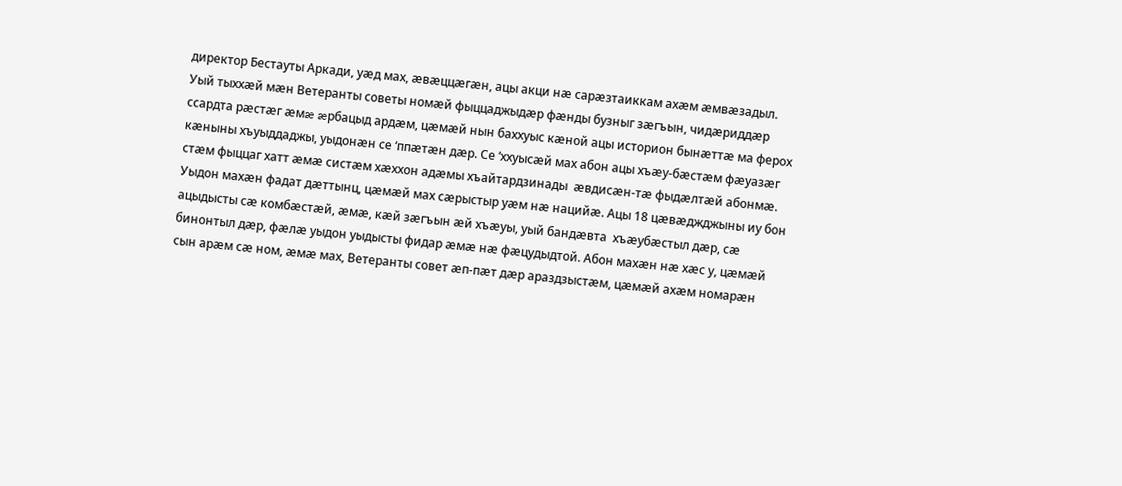директор Бестауты Аркади, уæд мах, æвæццæгæн, ацы акци нæ сарæзтаиккам ахæм æмвæзадыл. Уый тыххæй мæн Ветеранты советы номæй фыццаджыдæр фæнды бузныг зæгъын, чидæриддæр ссардта рæстæг æмæ æрбацыд ардæм, цæмæй нын баххуыс кæной ацы историон бынæттæ ма ферох кæныны хъуыддаджы, уыдонæн се ‘ппæтæн дæр. Се ‘ххуысæй мах абон ацы хъæу-бæстæм фæуазæг стæм фыццаг хатт æмæ систæм хæххон адæмы хъайтардзинады  æвдисæн-тæ фыдæлтæй абонмæ. Уыдон махæн фадат дæттынц, цæмæй мах сæрыстыр уæм нæ нацийæ. Ацы 18 цæвæджджыны иу бон ацыдысты сæ комбæстæй, æмæ, кæй зæгъын æй хъæуы, уый бандæвта  хъæубæстыл дæр, сæ бинонтыл дæр, фæлæ уыдон уыдысты фидар æмæ нæ фæцудыдтой. Абон махæн нæ хæс у, цæмæй сын арæм сæ ном, æмæ мах, Ветеранты совет æп-пæт дæр араздзыстæм, цæмæй ахæм номарæн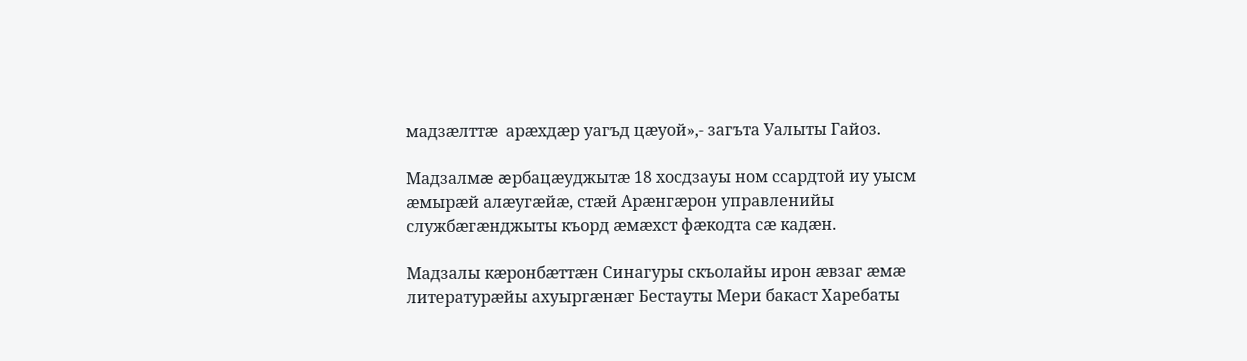мадзæлттæ  арæхдæр уагъд цæуой»,- загъта Уалыты Гайоз.

Мадзалмæ æрбацæуджытæ 18 хосдзауы ном ссардтой иу уысм æмырæй алæугæйæ, стæй Арæнгæрон управленийы службæгæнджыты къорд æмæхст фæкодта сæ кадæн.

Мадзалы кæронбæттæн Синагуры скъолайы ирон æвзаг æмæ литературæйы ахуыргæнæг Бестауты Мери бакаст Харебаты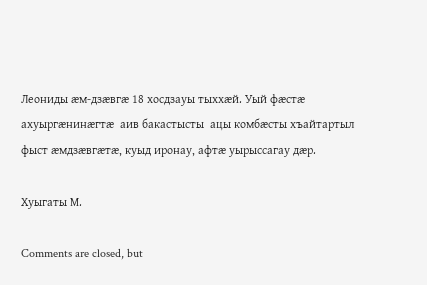Леониды æм-дзæвгæ 18 хосдзауы тыххæй. Уый фæстæ ахуыргæнинæгтæ  аив бакастысты  ацы комбæсты хъайтартыл фыст æмдзæвгæтæ, куыд иронау, афтæ уырыссагау дæр.

Хуыгаты М.

Comments are closed, but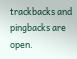trackbacks and pingbacks are open.